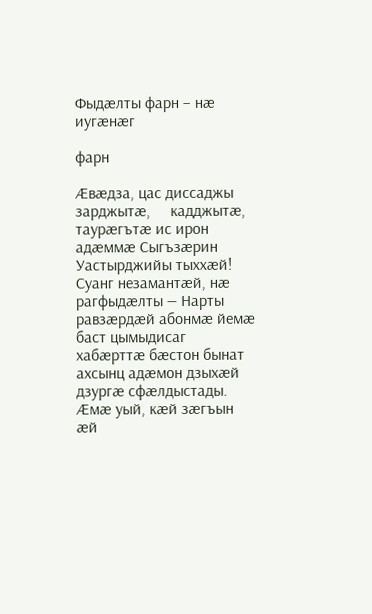Фыдæлты фарн – нæ иугæнæг

фарн

Æвæдза, цас диссаджы зарджытæ,     кадджытæ, таурæгътæ ис ирон адæммæ Сыгъзæрин Уастырджийы тыххæй! Суанг незамантæй, нæ рагфыдæлты — Нарты равзæрдæй абонмæ йемæ баст цымыдисаг хабæрттæ бæстон бынат ахсынц адæмон дзыхæй дзургæ сфæлдыстады. Æмæ уый, кæй зæгъын æй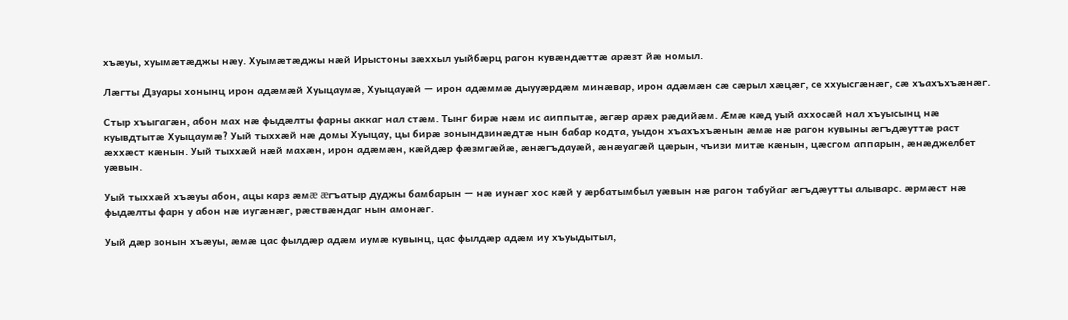хъæуы, хуымæтæджы нæу. Хуымæтæджы нæй Ирыстоны зæххыл уыйбæрц рагон кувæндæттæ арæзт йæ номыл.

Лæгты Дзуары хонынц ирон адæмæй Хуыцаумæ, Хуыцауæй — ирон адæммæ дыууæрдæм минæвар, ирон адæмæн сæ сæрыл хæцæг, се ххуысгæнæг, сæ хъахъхъæнæг.

Стыр хъыгагæн, абон мах нæ фыдæлты фарны аккаг нал стæм. Тынг бирæ нæм ис аиппытæ, æгæр арæх рæдийæм. Æмæ кæд уый аххосæй нал хъуысынц нæ куывдтытæ Хуыцаумæ? Уый тыххæй нæ домы Хуыцау, цы бирæ зонындзинæдтæ нын бабар кодта, уыдон хъахъхъæнын æмæ нæ рагон кувыны æгъдæуттæ раст æххæст кæнын. Уый тыххæй нæй махæн, ирон адæмæн, кæйдæр фæзмгæйæ, æнæгъдауæй, æнæуагæй цæрын, чъизи митæ кæнын, цæсгом аппарын, æнæджелбет уæвын.

Уый тыххæй хъæуы абон, ацы карз æмæ æгъатыр дуджы бамбарын — нæ иунæг хос кæй у æрбатымбыл уæвын нæ рагон табуйаг æгъдæутты алыварс. æрмæст нæ фыдæлты фарн у абон нæ иугæнæг, рæствæндаг нын амонæг.

Уый дæр зонын хъæуы, æмæ цас фылдæр адæм иумæ кувынц, цас фылдæр адæм иу хъуыдытыл,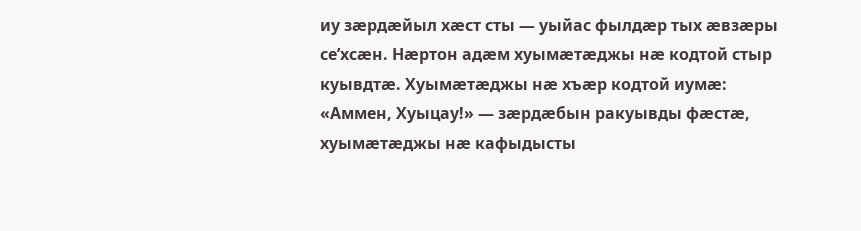иу зæрдæйыл хæст сты — уыйас фылдæр тых æвзæры се’хсæн. Нæртон адæм хуымæтæджы нæ кодтой стыр куывдтæ. Хуымæтæджы нæ хъæр кодтой иумæ: «Аммен, Хуыцау!» — зæрдæбын ракуывды фæстæ, хуымæтæджы нæ кафыдысты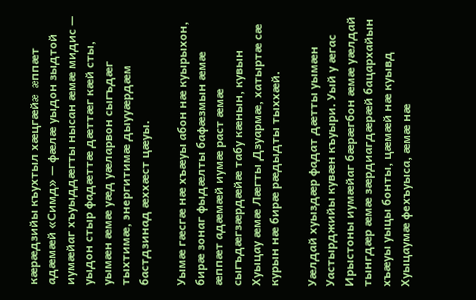кæрæдзийы къухтыл хæцгæйæ æппæт адæмæй «Симд» — фæлæ уыдон зыдтой иумæйаг хъуыддæгты нысан æмæ мидис — уыдон стыр фадæттæ дæттæг кæй сты, уымæн æмæ уæд уæларвон сыгъдæг тыхтимæ, энергитимæ дыууæрдæм бастдзинад æххæст цæуы.

Уымæ гæсгæ нæ хъæуы абон нæ куырыхон, бирæ зонаг фыдæлты бафæзмын æмæ æппæт адæмæй иумæ раст æмæ сыгъдæгзæрдæйæ табу кæнын, кувын Хуыцау æмæ Лæгты Дзуармæ, хатыртæ сæ курын нæ бирæ рæдыдты тыххæй.

Уæлдай хуыздæр фадат дæтты уымæн Уастырджийы кувæн къуыри. Уый у æгас Ирыстоны иумæйаг бæрæгбон æмæ уæлдай тынгдæр æмæ зæрдиагдæрæй бацархайын хъæуы уыцы бонты, цæмæй нæ куывд Хуыцаумæ фехъуыса, æмæ нæ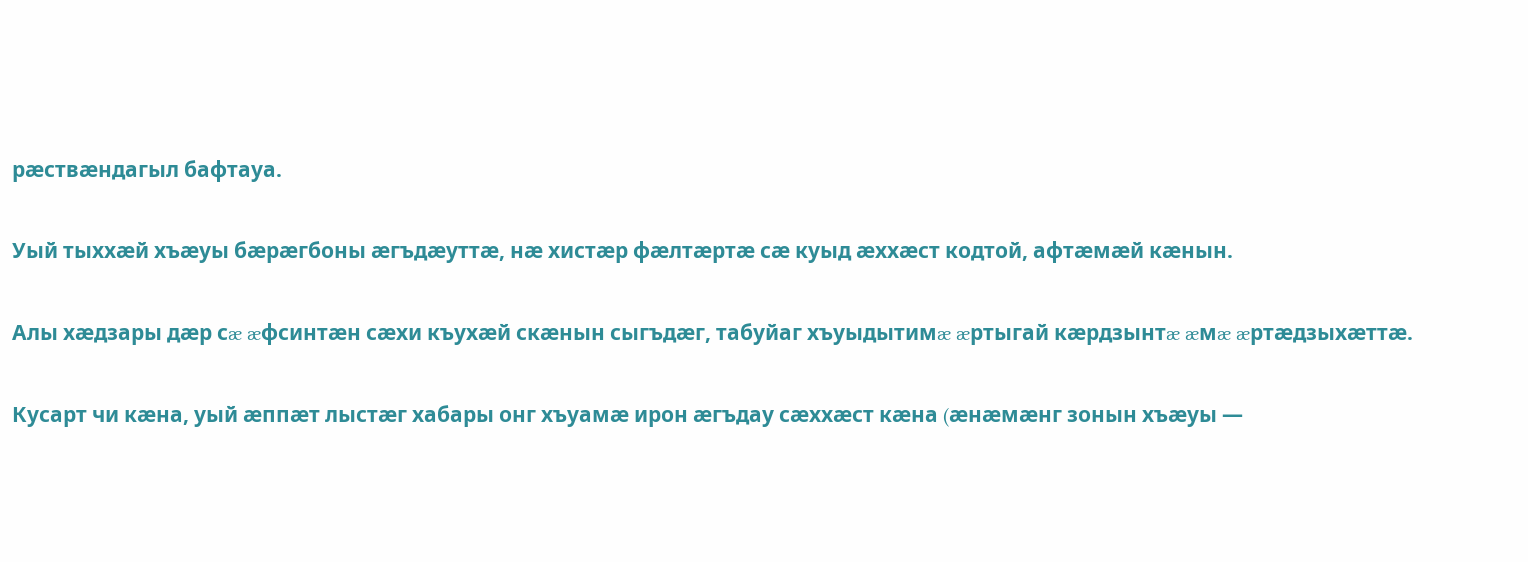рæствæндагыл бафтауа.

Уый тыххæй хъæуы бæрæгбоны æгъдæуттæ, нæ хистæр фæлтæртæ сæ куыд æххæст кодтой, афтæмæй кæнын.

Алы хæдзары дæр сæ æфсинтæн сæхи къухæй скæнын сыгъдæг, табуйаг хъуыдытимæ æртыгай кæрдзынтæ æмæ æртæдзыхæттæ.

Кусарт чи кæна, уый æппæт лыстæг хабары онг хъуамæ ирон æгъдау сæххæст кæна (æнæмæнг зонын хъæуы —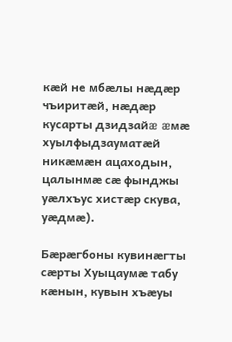кæй не мбæлы нæдæр чъиритæй, нæдæр кусарты дзидзайæ æмæ хуылфыдзауматæй никæмæн ацаходын, цалынмæ сæ фынджы уæлхъус хистæр скува, уæдмæ).

Бæрæгбоны кувинæгты сæрты Хуыцаумæ табу кæнын, кувын хъæуы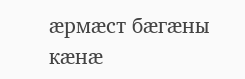æрмæст бæгæны кæнæ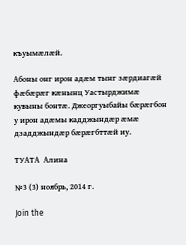къуымæлæй.

Абоны онг ирон адæм тынг зæрдиагæй фæбæрæг кæнынц Уастырджимæ кувыны бонтæ. Джеоргуыбайы бæрæгбон у ирон адæмы кадджындæр æмæ дзадджындæр бæрæгбттæй иу.

ТУАТА  Алина

№3 (3) ноябрь, 2014 г.

Join the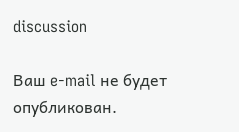discussion

Ваш e-mail не будет опубликован.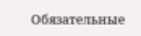Обязательные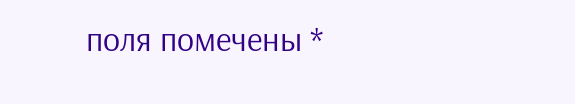поля помечены *